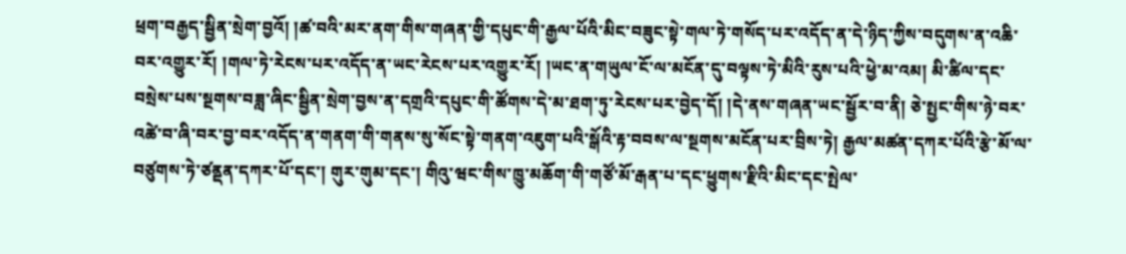ཕྲག་བརྒྱད་སྦྱིན་སྲེག་བྱའོ། །ཚ་བའི་མར་ནག་གིས་གཞན་གྱི་དཔུང་གི་རྒྱལ་པོའི་མིང་བཟུང་སྟེ་གལ་ཏེ་གསོད་པར་འདོད་ན་དེ་ཉིད་ཀྱིས་བདུགས་ན་འཆི་བར་འགྱུར་རོ། །གལ་ཏེ་རེངས་པར་འདོད་ན་ཡང་རེངས་པར་འགྱུར་རོ། །ཡང་ན་གཡུལ་ངོ་ལ་མངོན་དུ་བལྟས་ཏེ་མིའི་རུས་པའི་ཕྱེ་མ་འམ། མི་ཚིལ་དང་བསྲེས་པས་སྔགས་བཟླ་ཞིང་སྦྱིན་སྲེག་བྱས་ན་དགྲའི་དཔུང་གི་ཚོགས་དེ་མ་ཐག་ཏུ་རེངས་པར་བྱེད་དོ། །དེ་ནས་གཞན་ཡང་སྦྱོར་བ་ནི། ཅེ་སྤྱང་གིས་ཉེ་བར་འཚེ་བ་ཞི་བར་བྱ་བར་འདོད་ན་གནག་གི་གནས་སུ་སོང་སྟེ་གནག་འཇུག་པའི་སྒོའི་རྟ་བབས་ལ་སྔགས་མངོན་པར་བྲིས་ཏེ། རྒྱལ་མཚན་དཀར་པོའི་རྩེ་མོ་ལ་བཙུགས་ཏེ་ཙནྡན་དཀར་པོ་དང་། གུར་གུམ་དང་། གིའུ་ཝང་གིས་ཁྱུ་མཆོག་གི་གཙོ་མོ་རྒན་པ་དང་ཕྱུགས་རྫིའི་མིང་དང་སྤེལ་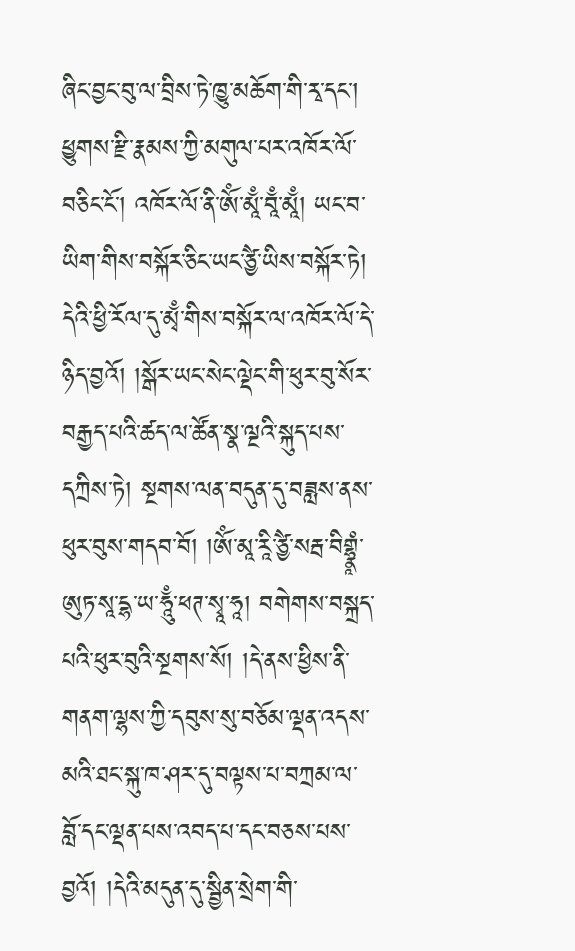ཞིང་བྱང་བུ་ལ་བྲིས་ཏེ་ཁྱུ་མཆོག་གི་རྭ་དང་། ཕྱུགས་རྫི་རྣམས་ཀྱི་མགུལ་པར་འཁོར་ལོ་བཅིང་ངོ་། འཁོར་ལོ་ནི་ཨོཾ་མཱྃ་བཱྃ་མཱྃ། ཡང་བ་ཡིག་གིས་བསྐོར་ཅིང་ཡང་ཙྱཻ་ཡིས་བསྐོར་ཏེ། དེའི་ཕྱི་རོལ་དུ་མྭྃ་གིས་བསྐོར་ལ་འཁོར་ལོ་དེ་ཉིད་བྱའོ། །སྒོར་ཡང་སེང་ལྡེང་གི་ཕུར་བུ་སོར་བརྒྱད་པའི་ཚད་ལ་ཚོན་སྣ་ལྔའི་སྐུད་པས་དཀྲིས་ཏེ། སྔགས་ལན་བདུན་དུ་བཟླས་ནས་ཕུར་བུས་གདབ་བོ། །ཨོཾ་མཱ་རཱི་ཙྱཻ་སརྦ་བིགྷྣཱཾ་ཨུཏ་སཱ་དྷ་ཡ་ཧཱུྃ་ཕཊ་སྭཱ་ཧཱ། བགེགས་བསྐྲད་པའི་ཕུར་བུའི་སྔགས་སོ། །དེ་ནས་ཕྱིས་ནི་གནག་ལྷས་ཀྱི་དབུས་སུ་བཅོམ་ལྡན་འདས་མའི་ཐང་སྐུ་ཁ་ཤར་དུ་བལྟས་པ་བཀྲམ་ལ་བློ་དང་ལྡན་པས་འབད་པ་དང་བཅས་པས་བྱའོ། །དེའི་མདུན་དུ་སྦྱིན་སྲེག་གི་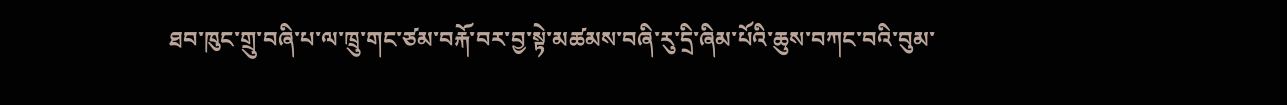ཐབ་ཁུང་གྲུ་བཞི་པ་ལ་ཁྲུ་གང་ཙམ་བརྐོ་བར་བྱ་སྟེ་མཚམས་བཞི་རུ་དྲི་ཞིམ་པོའི་ཆུས་བཀང་བའི་བུམ་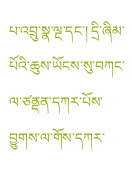པ་འབྲུ་སྣ་ལྔ་དང་། དྲི་ཞིམ་པོའི་ཆུས་ཡོངས་སུ་བཀང་ལ་ཙནྡན་དཀར་པོས་བྱུགས་ལ་གོས་དཀར་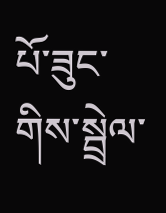པོ་ཟུང་གིས་སྦྲེལ་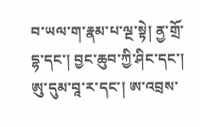བ་ཡལ་ག་རྣམ་པ་ལྔ་སྟེ། ནྱ་གྲོ་དྷ་དང་། བྱང་ཆུབ་ཀྱི་ཤིང་དང་། ཨུ་དུམ་བཱ་ར་དང་། ཨ་འབྲས་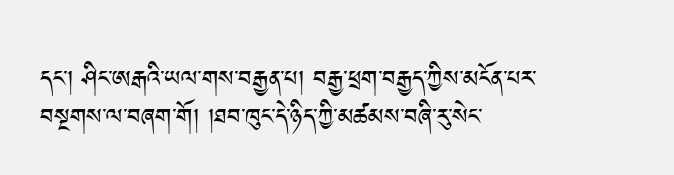དང་། ཤིང་ཨརྒའི་ཡལ་གས་བརྒྱན་པ། བརྒྱ་ཕྲག་བརྒྱད་ཀྱིས་མངོན་པར་བསྔགས་ལ་བཞག་གོ། །ཐབ་ཁུང་དེ་ཉིད་ཀྱི་མཚམས་བཞི་རུ་སེང་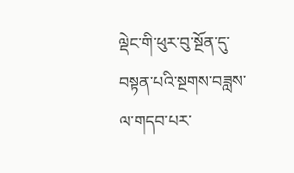ལྡེང་གི་ཕུར་བུ་སྔོན་དུ་བསྟན་པའི་སྔགས་བཟླས་ལ་གདབ་པར་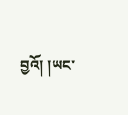བྱའོ། །ཡང་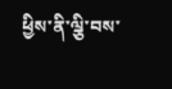ཕྱིས་ནི་ལྕི་བས་